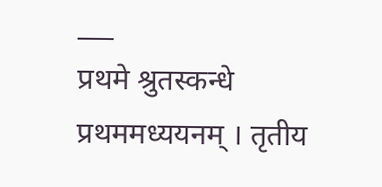___
प्रथमे श्रुतस्कन्धे प्रथममध्ययनम् । तृतीय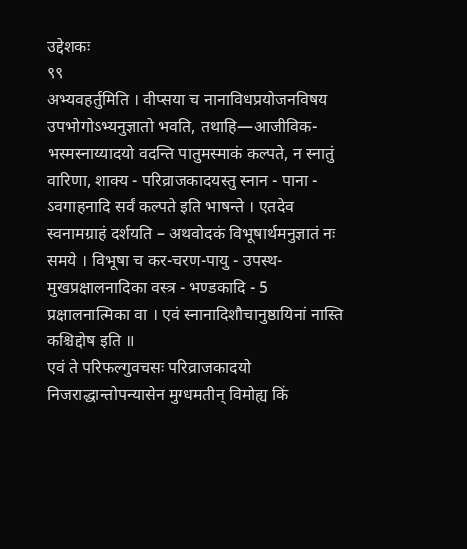उद्देशकः
९९
अभ्यवहर्तुमिति । वीप्सया च नानाविधप्रयोजनविषय उपभोगोऽभ्यनुज्ञातो भवति, तथाहि—आजीविक-भस्मस्नाय्यादयो वदन्ति पातुमस्माकं कल्पते, न स्नातुं वारिणा, शाक्य - परिव्राजकादयस्तु स्नान - पाना - ऽवगाहनादि सर्वं कल्पते इति भाषन्ते । एतदेव स्वनामग्राहं दर्शयति – अथवोदकं विभूषार्थमनुज्ञातं नः समये । विभूषा च कर-चरण-पायु - उपस्थ- मुखप्रक्षालनादिका वस्त्र - भण्डकादि - 5 प्रक्षालनात्मिका वा । एवं स्नानादिशौचानुष्ठायिनां नास्ति कश्चिद्दोष इति ॥
एवं ते परिफल्गुवचसः परिव्राजकादयो निजराद्धान्तोपन्यासेन मुग्धमतीन् विमोह्य किं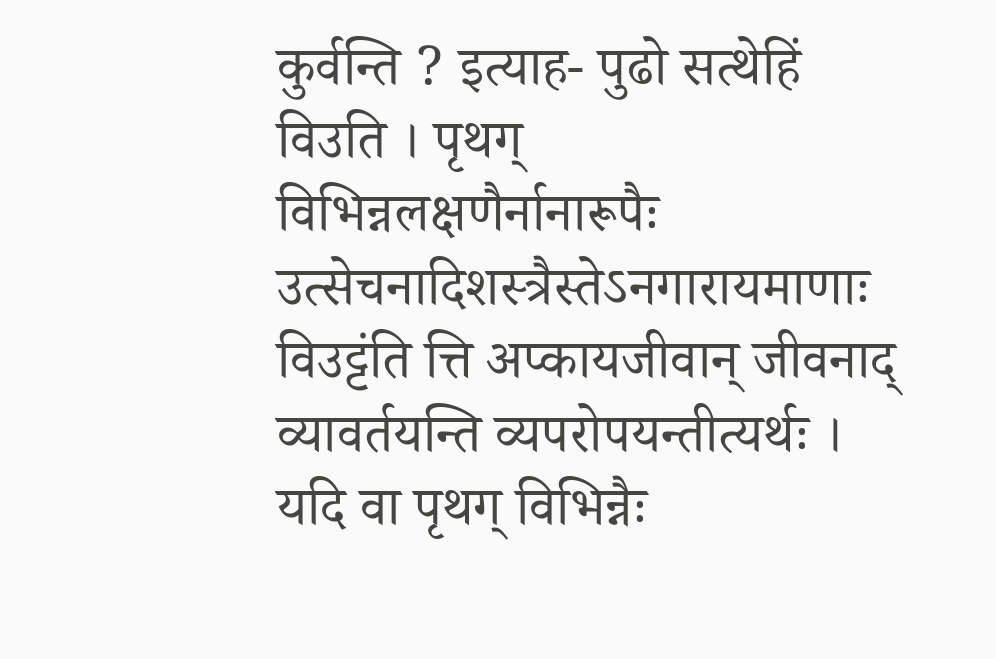कुर्वन्ति ? इत्याह- पुढो सत्थेहिं विउति । पृथग् विभिन्नलक्षणैर्नानारूपैः उत्सेचनादिशस्त्रैस्तेऽनगारायमाणाः विउट्टंति त्ति अप्कायजीवान् जीवनाद् व्यावर्तयन्ति व्यपरोपयन्तीत्यर्थः । यदि वा पृथग् विभिन्नैः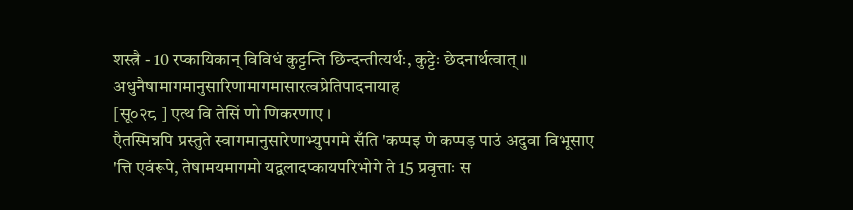शस्त्रै - 10 रप्कायिकान् विविधं कुट्टन्ति छिन्दन्तीत्यर्थः, कुट्टेः छेदनार्थत्वात् ॥ अधुनैषामागमानुसारिणामागमासारत्वप्रेतिपादनायाह
[सू०२८ ] एत्थ वि तेसिं णो णिकरणाए ।
एैतस्मिन्नपि प्रस्तुते स्वागमानुसारेणाभ्युपगमे सँति 'कप्पइ णे कप्पड़ पाउं अदुवा विभूसाए 'त्ति एवंरूपे, तेषामयमागमो यद्वलादप्कायपरिभोगे ते 15 प्रवृत्ताः स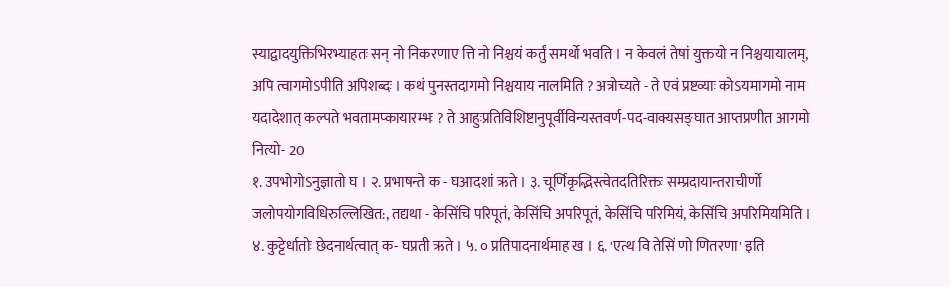स्याद्वादयुक्तिभिरभ्याहतः सन् नो निकरणाए त्ति नो निश्चयं कर्तुं समर्थो भवति । न केवलं तेषां युक्तयो न निश्चयायालम्, अपि त्वागमोऽपीति अपिशब्दः । कथं पुनस्तदागमो निश्चयाय नालमिति ? अत्रोच्यते - ते एवं प्रष्टव्याः कोऽयमागमो नाम यदादेशात् कल्पते भवतामप्कायारम्भः ? ते आहुःप्रतिविशिष्टानुपूर्वीविन्यस्तवर्ण-पद-वाक्यसङ्घात आप्तप्रणीत आगमो नित्यो- 20
१. उपभोगोऽनुज्ञातो घ । २. प्रभाषन्ते क - घआदशां ऋते । ३. चूर्णिकृद्भिस्त्वेतदतिरिक्तः सम्प्रदायान्तराचीर्णो जलोपयोगविधिरुल्लिखित:, तद्यथा - केसिंचि परिपूतं, केसिंचि अपरिपूतं, केसिंचि परिमियं, केसिंचि अपरिमियमिति । ४. कुट्टेर्धातोः छेदनार्थत्वात् क- घप्रती ऋते । ५. ० प्रतिपादनार्थमाह ख । ६. 'एत्थ वि तेसिं णो णितरणा' इति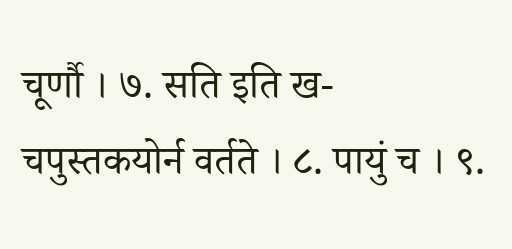चूर्णौ । ७. सति इति ख-चपुस्तकयोर्न वर्तते । ८. पायुं च । ९.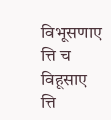विभूसणाए त्ति च विहूसाए त्ति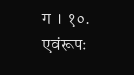ग । १०. एवंरूपः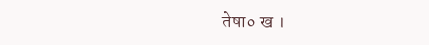तेषा० ख ।